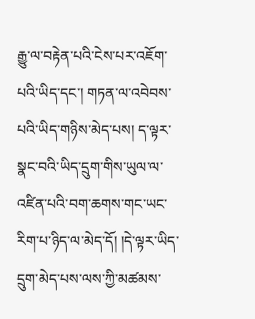རྒྱུ་ལ་བརྟེན་པའི་ངེས་པར་འཇོག་པའི་ཡིད་དང་། གཏན་ལ་འབེབས་པའི་ཡིད་གཉིས་མེད་པས། ད་ལྟར་སྣང་བའི་ཡིད་དྲུག་གིས་ཡུལ་ལ་འཛིན་པའི་བག་ཆགས་གང་ཡང་རིག་པ་ཉིད་ལ་མེད་དོ། །དེ་ལྟར་ཡིད་དྲུག་མེད་པས་ལས་ཀྱི་མཚམས་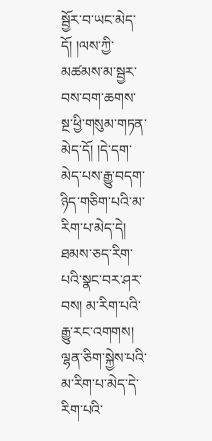སྦྱོར་བ་ཡང་མེད་དོ། །ལས་ཀྱི་མཚམས་མ་སྦྱར་བས་བག་ཆགས་སྔ་ཕྱི་གསུམ་གཏན་མེད་དོ། །དེ་དག་མེད་པས་རྒྱུ་བདག་ཉིད་གཅིག་པའི་མ་རིག་པ་མེད་དེ། ཐམས་ཅད་རིག་པའི་སྣང་བར་ཤར་བས། མ་རིག་པའི་རྒྱུ་རང་འགགས། ལྷན་ཅིག་སྐྱེས་པའི་མ་རིག་པ་མེད་དེ་རིག་པའི་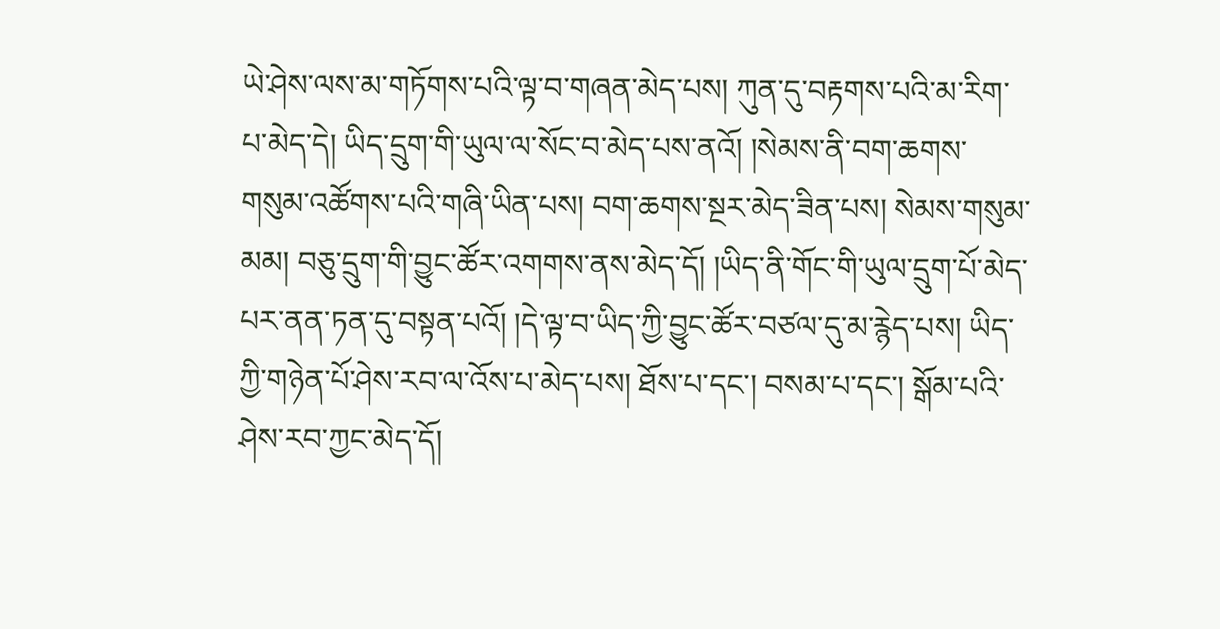ཡེ་ཤེས་ལས་མ་གཏོགས་པའི་ལྟ་བ་གཞན་མེད་པས། ཀུན་དུ་བརྟགས་པའི་མ་རིག་པ་མེད་དེ། ཡིད་དྲུག་གི་ཡུལ་ལ་སོང་བ་མེད་པས་ནའོ། །སེམས་ནི་བག་ཆགས་གསུམ་འཚོགས་པའི་གཞི་ཡིན་པས། བག་ཆགས་སྔར་མེད་ཟིན་པས། སེམས་གསུམ་མམ། བཅུ་དྲུག་གི་བྱུང་ཚོར་འགགས་ནས་མེད་དོ། །ཡིད་ནི་གོང་གི་ཡུལ་དྲུག་པོ་མེད་པར་ནན་ཏན་དུ་བསྟན་པའོ། །དེ་ལྟ་བ་ཡིད་ཀྱི་བྱུང་ཚོར་བཙལ་དུ་མ་རྙེད་པས། ཡིད་ཀྱི་གཉེན་པོ་ཤེས་རབ་ལ་འོས་པ་མེད་པས། ཐོས་པ་དང་། བསམ་པ་དང་། སྒོམ་པའི་ཤེས་རབ་ཀྱང་མེད་དོ།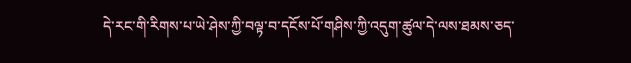དེ་རང་གི་རིགས་པ་ཡེ་ཤེས་ཀྱི་བལྟ་བ་དངོས་པོ་གཤིས་ཀྱི་འདུག་ཚུལ་དེ་ལས་ཐམས་ཅད་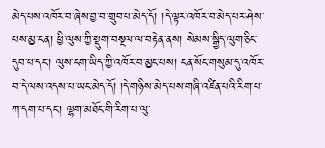མེད་པས་འཁོར་བ་ཞེས་བྱ་བ་གྲུབ་པ་མེད་དོ། །དེ་ལྟར་འཁོར་བ་མེད་པར་ཤེས་པས་མྱ་ངན། ཕྱི་ལུས་ཀྱི་སྡུག་བསྔལ་ལ་བརྟེན་ནས། སེམས་སྒྱིད་ལུག་ཅིང་དུབ་པ་དང་། ལུས་ངག་ཡིད་ཀྱི་འཁོར་བ་མྱང་པས། ངན་སོང་གསུམ་དུ་འཁོར་བ་དེ་ལས་འདས་པ་ཡང་མེད་དོ། །དེ་གཉིས་མེད་པས་གཞི་འཛིན་པའི་རིག་པ་ཀ་དག་པ་དང་། ལྷག་མཐོང་གི་རིག་པ་ལུ་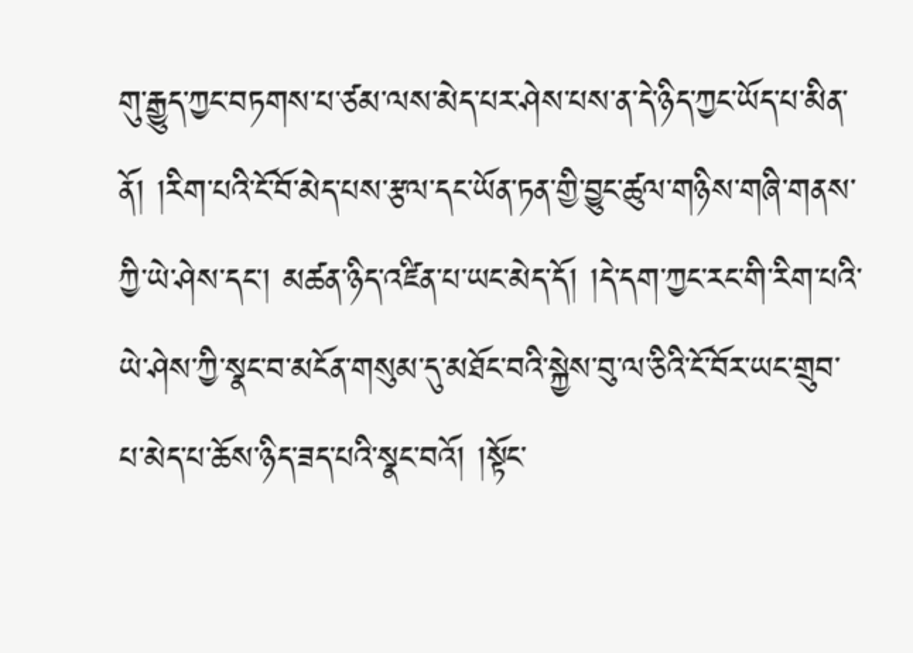གུ་རྒྱུད་ཀྱང་བཏགས་པ་ཙམ་ལས་མེད་པར་ཤེས་པས་ན་དེ་ཉིད་ཀྱང་ཡོད་པ་མིན་ནོ། །རིག་པའི་ངོ་བོ་མེད་པས་རྩལ་དང་ཡོན་ཏན་གྱི་བྱུང་ཚུལ་གཉིས་གཞི་གནས་ཀྱི་ཡེ་ཤེས་དང་། མཚན་ཉིད་འཛིན་པ་ཡང་མེད་དོ། །དེ་དག་ཀྱང་རང་གི་རིག་པའི་ཡེ་ཤེས་ཀྱི་སྣང་བ་མངོན་གསུམ་དུ་མཐོང་བའི་སྐྱེས་བུ་ལ་ཅིའི་ངོ་བོར་ཡང་གྲུབ་པ་མེད་པ་ཆོས་ཉིད་ཟད་པའི་སྣང་བའོ། །སྟོང་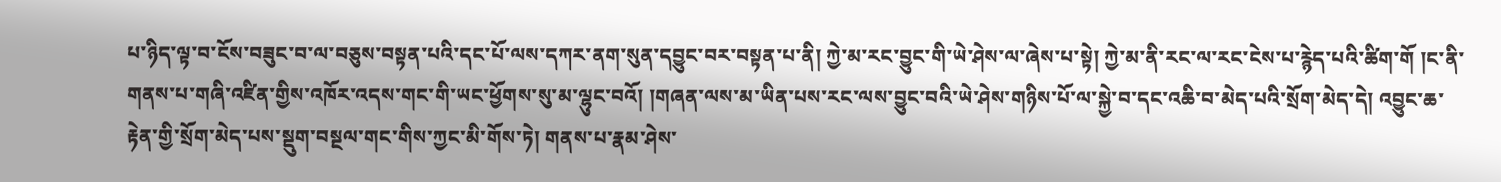པ་ཉིད་ལྟ་བ་ངོས་བཟུང་བ་ལ་བཅུས་བསྟན་པའི་དང་པོ་ལས་དཀར་ནག་སུན་དབྱུང་བར་བསྟན་པ་ནི། ཀྱེ་མ་རང་བྱུང་གི་ཡེ་ཤེས་ལ་ཞེས་པ་སྟེ། ཀྱེ་མ་ནི་རང་ལ་རང་ངེས་པ་རྙེད་པའི་ཚིག་གོ །ང་ནི་གནས་པ་གཞི་འཛིན་གྱིས་འཁོར་འདས་གང་གི་ཡང་ཕྱོགས་སུ་མ་ལྷུང་བའོ། །གཞན་ལས་མ་ཡིན་པས་རང་ལས་བྱུང་བའི་ཡེ་ཤེས་གཉིས་པོ་ལ་སྐྱེ་བ་དང་འཆི་བ་མེད་པའི་སྲོག་མེད་དེ། འབྱུང་ཆ་རྟེན་གྱི་སྲོག་མེད་པས་སྡུག་བསྔལ་གང་གིས་ཀྱང་མི་གོས་ཏེ། གནས་པ་རྣམ་ཤེས་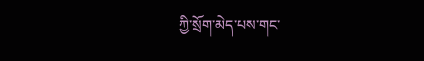ཀྱི་སྲོག་མེད་པས་གང་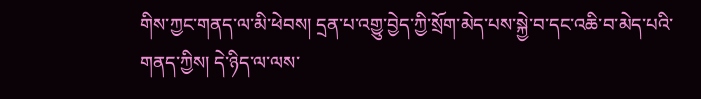གིས་ཀྱང་གནད་ལ་མི་ཕེབས། དྲན་པ་འགྱུ་བྱེད་ཀྱི་སྲོག་མེད་པས་སྐྱེ་བ་དང་འཆི་བ་མེད་པའི་གནད་ཀྱིས། དེ་ཉིད་ལ་ལས་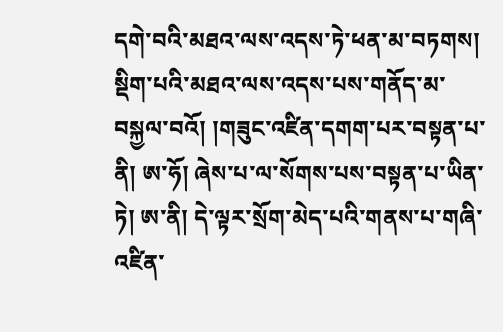དགེ་བའི་མཐའ་ལས་འདས་ཏེ་ཕན་མ་བཏགས། སྡིག་པའི་མཐའ་ལས་འདས་པས་གནོད་མ་བསྐྱལ་བའོ། །གཟུང་འཛིན་དགག་པར་བསྟན་པ་ནི། ཨ་ཧོ། ཞེས་པ་ལ་སོགས་པས་བསྟན་པ་ཡིན་ཏེ། ཨ་ནི། དེ་ལྟར་སྲོག་མེད་པའི་གནས་པ་གཞི་འཛིན་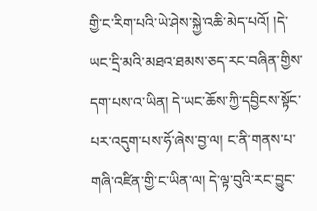གྱི་ང་རིག་པའི་ཡེ་ཤེས་སྐྱེ་འཆི་མེད་པའོ། །དེ་ཡང་དྲི་མའི་མཐའ་ཐམས་ཅད་རང་བཞིན་གྱིས་དག་པས་འ་ཡིན། དེ་ཡང་ཆོས་ཀྱི་དབྱིངས་སྟོང་པར་འདུག་པས་ཧོ་ཞེས་བྱ་ལ། ང་ནི་གནས་པ་གཞི་འཛིན་གྱི་ང་ཡིན་ལ། དེ་ལྟ་བུའི་རང་བྱུང་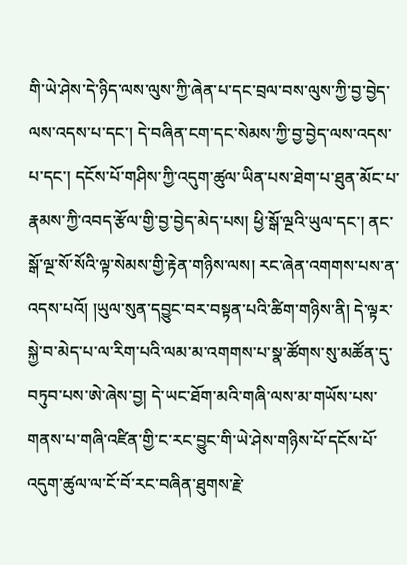གི་ཡེ་ཤེས་དེ་ཉིད་ལས་ལུས་ཀྱི་ཞེན་པ་དང་བྲལ་བས་ལུས་ཀྱི་བྱ་བྱེད་ལས་འདས་པ་དང་། དེ་བཞིན་ངག་དང་སེམས་ཀྱི་བྱ་བྱེད་ལས་འདས་པ་དང་། དངོས་པོ་གཤིས་ཀྱི་འདུག་ཚུལ་ཡིན་པས་ཐེག་པ་ཐུན་མོང་པ་རྣམས་ཀྱི་འབད་རྩོལ་གྱི་བྱ་བྱེད་མེད་པས། ཕྱི་སྒོ་ལྔའི་ཡུལ་དང་། ནང་སྒོ་ལྔ་སོ་སོའི་ལྟ་སེམས་གྱི་རྟེན་གཉིས་ལས། རང་ཞེན་འགགས་པས་ན་འདས་པའོ། །ཡུལ་སུན་དབྱུང་བར་བསྟན་པའི་ཚིག་གཉིས་ནི། དེ་ལྟར་སྐྱེ་བ་མེད་པ་ལ་རིག་པའི་ལམ་མ་འགགས་པ་སྣ་ཚོགས་སུ་མཚོན་དུ་བཏུབ་པས་ཨེ་ཞེས་བྱ། དེ་ཡང་ཐོག་མའི་གཞི་ལས་མ་གཡོས་པས་གནས་པ་གཞི་འཛིན་གྱི་ང་རང་བྱུང་གི་ཡེ་ཤེས་གཉིས་པོ་དངོས་པོ་འདུག་ཚུལ་ལ་ངོ་བོ་རང་བཞིན་ཐུགས་རྗེ་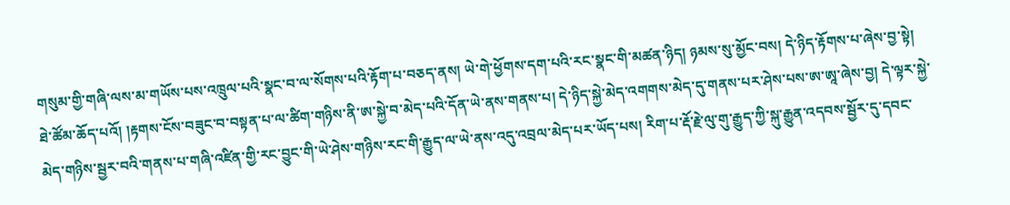གསུམ་གྱི་གཞི་ལས་མ་གཡོས་པས་འཁྲུལ་པའི་སྣང་བ་ལ་སོགས་པའི་རྟོག་པ་བཅད་ནས། ཡེ་གེ་ཕྱོགས་དག་པའི་རང་སྣང་གི་མཚན་ཉིད། ཉམས་སུ་མྱོང་བས། དེ་ཉིད་རྟོགས་པ་ཞེས་བྱ་སྟེ། ཐེ་ཚོམ་ཆོད་པའོ། །རྟགས་ངོས་བཟུང་བ་བསྟན་པ་ལ་ཚིག་གཉིས་ནི་ཨ་སྐྱེ་བ་མེད་པའི་དོན་ཡེ་ནས་གནས་པ། དེ་ཉིད་སྐྱེ་མེད་འགགས་མེད་དུ་གནས་པར་ཤེས་པས་ཨ་ཨཱ་ཞེས་བྱ། དེ་ལྟར་སྐྱེ་མེད་གཉིས་སྦྱར་བའི་གནས་པ་གཞི་འཛིན་གྱི་རང་བྱུང་གི་ཡེ་ཤེས་གཉིས་རང་གི་རྒྱུད་ལ་ཡེ་ནས་འདུ་འབྲལ་མེད་པར་ཡོད་པས། རིག་པ་རྡོ་རྗེ་ལུ་གུ་རྒྱུད་ཀྱི་སྐུ་རྒྱུན་འདབས་སྦྱོར་དུ་དབང་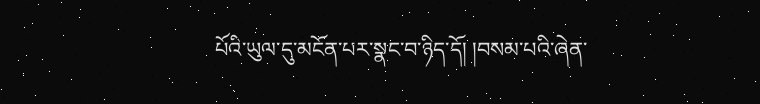པོའི་ཡུལ་དུ་མངོན་པར་སྣང་བ་ཉིད་དོ། །བསམ་པའི་ཞེན་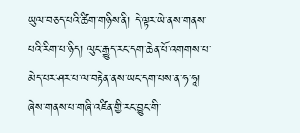ཡུལ་བཅད་པའི་ཚིག་གཉིས་ནི། དེ་ལྟར་ཡེ་ནས་གནས་པའི་རིག་པ་ཉིད། ལུང་རྒྱུད་རང་དག་ཆེན་པོ་འགགས་པ་མེད་པར་ཤར་པ་ལ་བརྟེན་ནས་ཡང་དག་པས་ན་ཧ་ཧཱ། ཞེས་གནས་པ་གཞི་འཛིན་གྱི་རང་བྱུང་གི་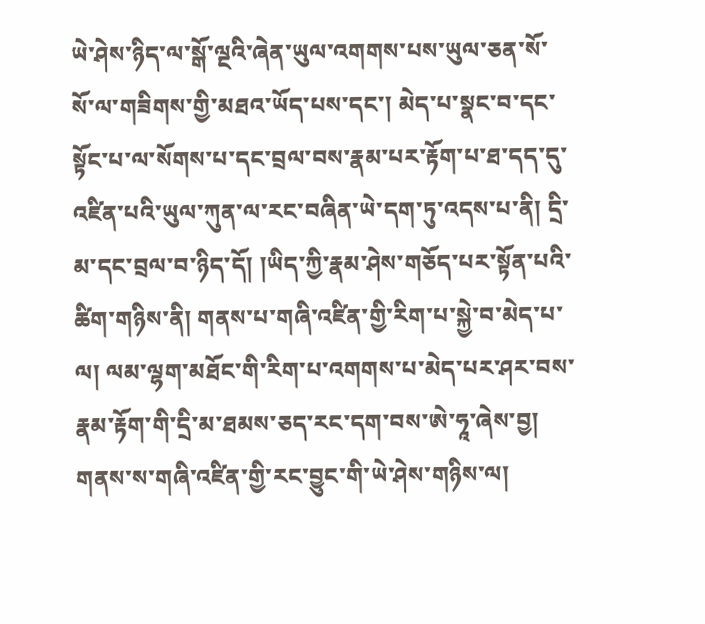ཡེ་ཤེས་ཉིད་ལ་སྒོ་ལྔའི་ཞེན་ཡུལ་འགགས་པས་ཡུལ་ཅན་སོ་སོ་ལ་གཟིགས་གྱི་མཐའ་ཡོད་པས་དང་། མེད་པ་སྣང་བ་དང་སྟོང་པ་ལ་སོགས་པ་དང་བྲལ་བས་རྣམ་པར་རྟོག་པ་ཐ་དད་དུ་འཛིན་པའི་ཡུལ་ཀུན་ལ་རང་བཞིན་ཡེ་དག་ཏུ་འདས་པ་ནི། དྲི་མ་དང་བྲལ་བ་ཉིད་དོ། །ཡིད་ཀྱི་རྣམ་ཤེས་གཅོད་པར་སྟོན་པའི་ཚིག་གཉིས་ནི། གནས་པ་གཞི་འཛིན་གྱི་རིག་པ་སྐྱེ་བ་མེད་པ་ལ། ལམ་ལྷག་མཐོང་གི་རིག་པ་འགགས་པ་མེད་པར་ཤར་བས་རྣམ་རྟོག་གི་དྲི་མ་ཐམས་ཅད་རང་དག་བས་ཨེ་ཧཱ་ཞེས་བྱ། གནས་ས་གཞི་འཛིན་གྱི་རང་བྱུང་གི་ཡེ་ཤེས་གཉིས་ལ།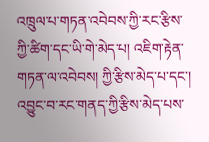འཁྲུལ་པ་གཏན་འབེབས་ཀྱི་རང་རྩིས་ཀྱི་ཚིག་དང་ཡི་གེ་མེད་པ། འཇིག་རྟེན་གཏན་ལ་འབེབས། ཀྱི་རྩིས་མེད་པ་དང་། འབྱུང་བ་རང་གནད་ཀྱི་རྩིས་མེད་པས་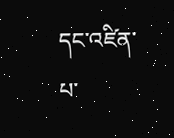དང་འཛིན་པ་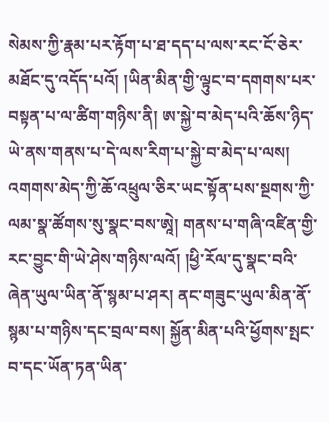སེམས་ཀྱི་རྣམ་པར་རྟོག་པ་ཐ་དད་པ་ལས་རང་ངོ་ཅེར་མཐོང་དུ་འདོད་པའོ། །ཡིན་མིན་གྱི་ལྟུང་བ་དགགས་པར་བསྟན་པ་ལ་ཚིག་གཉིས་ནི། ཨ་སྐྱེ་བ་མེད་པའི་ཆོས་ཉིད་ཡེ་ནས་གནས་པ་དེ་ལས་རིག་པ་སྐྱེ་བ་མེད་པ་ལས། འགགས་མེད་ཀྱི་ཆོ་འཕྲུལ་ཅིར་ཡང་སྟོན་པས་སྔགས་ཀྱི་ལམ་སྣ་ཚོགས་སུ་སྣང་བས་ཨཱེ། གནས་པ་གཞི་འཛིན་གྱི་རང་བྱུང་གི་ཡེ་ཤེས་གཉིས་ལའོ། །ཕྱི་རོལ་དུ་སྣང་བའི་ཞེན་ཡུལ་ཡིན་ནོ་སྙམ་པ་ཤར། ནང་གཟུང་ཡུལ་མིན་ནོ་སྙམ་པ་གཉིས་དང་བྲལ་བས། སྐྱོན་མིན་པའི་ཕྱོགས་སྤང་བ་དང་ཡོན་ཏན་ཡིན་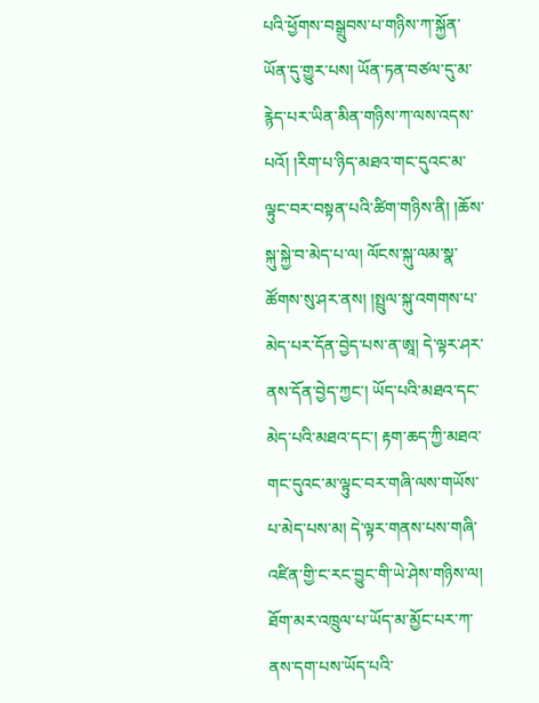པའི་ཕྱོགས་བསྒྲུབས་པ་གཉིས་ཀ་སྐྱོན་ཡོན་དུ་གྱུར་པས། ཡོན་ཏན་བཙལ་དུ་མ་རྙེད་པར་ཡིན་མིན་གཉིས་ཀ་ལས་འདས་པའོ། །རིག་པ་ཉིད་མཐའ་གང་དུའང་མ་ལྟུང་བར་བསྟན་པའི་ཚིག་གཉིས་ནི། །ཆོས་སྐུ་སྐྱེ་བ་མེད་པ་ལ། ལོངས་སྐུ་ལམ་སྣ་ཚོགས་སུ་ཤར་ནས། །སྤྲུལ་སྐུ་འགགས་པ་མེད་པར་དོན་བྱེད་པས་ན་ཨཱ། དེ་ལྟར་ཤར་ནས་དོན་བྱེད་ཀྱང་། ཡོད་པའི་མཐའ་དང་མེད་པའི་མཐའ་དང་། རྟག་ཆད་ཀྱི་མཐའ་གང་དུའང་མ་ལྟུང་བར་གཞི་ལས་གཡོས་པ་མེད་པས་མ། དེ་ལྟར་གནས་པས་གཞི་འཛིན་གྱི་ང་རང་བྱུང་གི་ཡེ་ཤེས་གཉིས་ལ། ཐོག་མར་འཁྲུལ་པ་ཡོད་མ་མྱོང་པར་ཀ་ནས་དག་པས་ཡོད་པའི་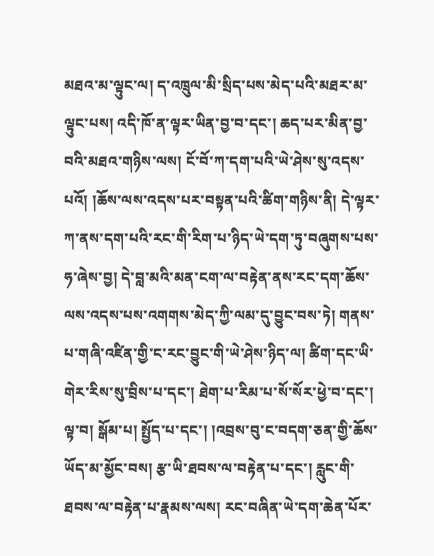མཐའ་མ་ལྟུང་ལ། ད་འཁྲུལ་མི་སྲིད་པས་མེད་པའི་མཐར་མ་ལྟུང་པས། འདི་ཁོ་ན་ལྟར་ཡིན་བྱ་བ་དང་། ཆད་པར་མིན་བྱ་བའི་མཐའ་གཉིས་ལས། ངོ་བོ་ཀ་དག་པའི་ཡེ་ཤེས་སུ་འདས་པའོ། །ཆོས་ལས་འདས་པར་བསྟན་པའི་ཚིག་གཉིས་ནི། དེ་ལྟར་ཀ་ནས་དག་པའི་རང་གི་རིག་པ་ཉིད་ཡེ་དག་ཏུ་བཞུགས་པས་ཧ་ཞེས་བྱ། དེ་བླ་མའི་མན་ངག་ལ་བརྟེན་ནས་རང་དག་ཆོས་ལས་འདས་པས་འགགས་མེད་ཀྱི་ལམ་དུ་བྱུང་བས་ཏེ། གནས་པ་གཞི་འཛིན་གྱི་ང་རང་བྱུང་གི་ཡེ་ཤེས་ཉིད་ལ། ཚིག་དང་ཡི་གེར་རིས་སུ་བྲིས་པ་དང་། ཐེག་པ་རིམ་པ་སོ་སོར་ཕྱེ་བ་དང་། ལྟ་བ། སྒོམ་པ། སྤྱོད་པ་དང་། །འབྲས་བུ་ང་བདག་ཅན་གྱི་ཆོས་ཡོད་མ་མྱོང་བས། རྩ་ཡི་ཐབས་ལ་བརྟེན་པ་དང་། རླུང་གི་ཐབས་ལ་བརྟེན་པ་རྣམས་ལས། རང་བཞིན་ཡེ་དག་ཆེན་པོར་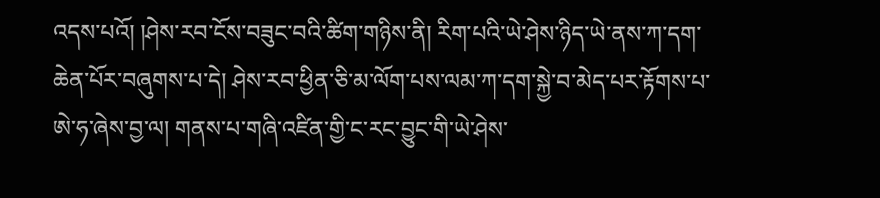འདས་པའོ། །ཤེས་རབ་ངོས་བཟུང་བའི་ཚིག་གཉིས་ནི། རིག་པའི་ཡེ་ཤེས་ཉིད་ཡེ་ནས་ཀ་དག་ཆེན་པོར་བཞུགས་པ་དེ། ཤེས་རབ་ཕྱིན་ཅི་མ་ལོག་པས་ལམ་ཀ་དག་སྐྱེ་བ་མེད་པར་རྟོགས་པ་ཨེ་ཧ་ཞེས་བྱ་ལ། གནས་པ་གཞི་འཛིན་གྱི་ང་རང་བྱུང་གི་ཡེ་ཤེས་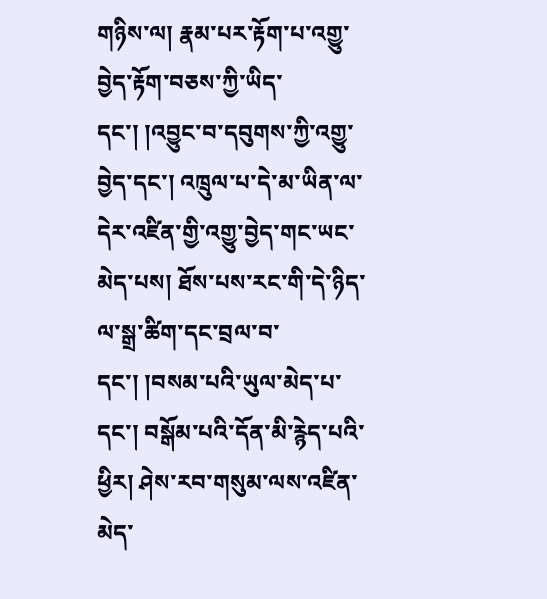གཉིས་ལ། རྣམ་པར་རྟོག་པ་འགྱུ་བྱེད་རྟོག་བཅས་ཀྱི་ཡིད་དང་། །འབྱུང་བ་དབུགས་ཀྱི་འགྱུ་བྱེད་དང་། འཁྲུལ་པ་དེ་མ་ཡིན་ལ་དེར་འཛིན་གྱི་འགྱུ་བྱེད་གང་ཡང་མེད་པས། ཐོས་པས་རང་གི་དེ་ཉིད་ལ་སྒྲ་ཚིག་དང་བྲལ་བ་དང་། །བསམ་པའི་ཡུལ་མེད་པ་དང་། བསྒོམ་པའི་དོན་མི་རྙེད་པའི་ཕྱིར། ཤེས་རབ་གསུམ་ལས་འཛིན་མེད་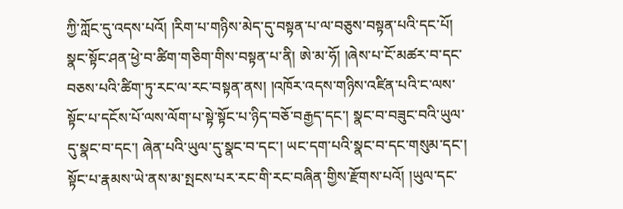ཀྱི་ཀློང་དུ་འདས་པའོ། །རིག་པ་གཉིས་མེད་དུ་བསྟན་པ་ལ་བཅུས་བསྟན་པའི་དང་པོ། སྣང་སྟོང་ཤན་ཕྱེ་བ་ཚིག་གཅིག་གིས་བསྟན་པ་ནི། ཨེ་མ་ཧོ། །ཞེས་པ་ངོ་མཚར་བ་དང་བཅས་པའི་ཚིག་ཏུ་རང་ལ་རང་བསྟན་ནས། །འཁོར་འདས་གཉིས་འཛིན་པའི་ང་ལས་སྟོང་པ་དངོས་པོ་ལས་ལོག་པ་སྟེ་སྟོང་པ་ཉིད་བཅོ་བརྒྱད་དང་། སྣང་བ་བཟུང་བའི་ཡུལ་དུ་སྣང་བ་དང་། ཞེན་པའི་ཡུལ་དུ་སྣང་བ་དང་། ཡང་དག་པའི་སྣང་བ་དང་གསུམ་དང་། སྟོང་པ་རྣམས་ཡེ་ནས་མ་སྤངས་པར་རང་གི་རང་བཞིན་གྱིས་རྫོགས་པའོ། །ཡུལ་དང་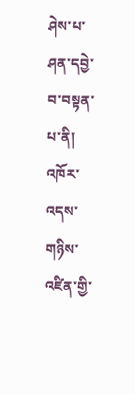ཤེས་པ་ཤན་དབྱེ་བ་བསྟན་པ་ནི། འཁོར་འདས་གཉིས་འཛིན་གྱི་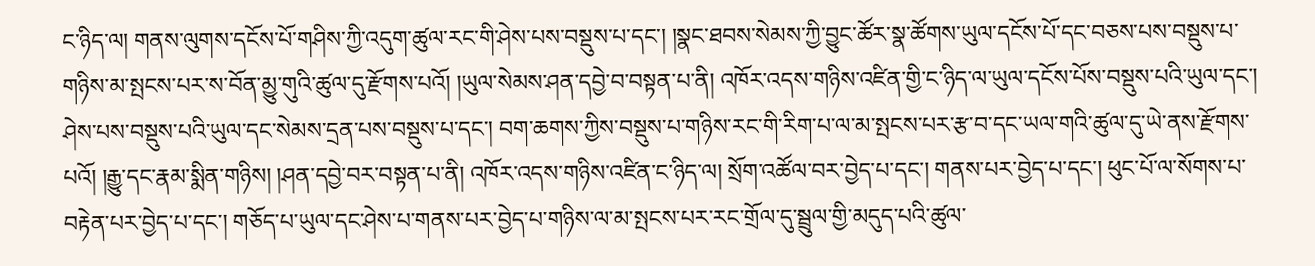ང་ཉིད་ལ། གནས་ལུགས་དངོས་པོ་གཤིས་ཀྱི་འདུག་ཚུལ་རང་གི་ཤེས་པས་བསྡུས་པ་དང་། །སྣང་ཐབས་སེམས་ཀྱི་བྱུང་ཚོར་སྣ་ཚོགས་ཡུལ་དངོས་པོ་དང་བཅས་པས་བསྡུས་པ་གཉིས་མ་སྤངས་པར་ས་བོན་མྱུ་གུའི་ཚུལ་དུ་རྫོགས་པའོ། །ཡུལ་སེམས་ཤན་དབྱེ་བ་བསྟན་པ་ནི། འཁོར་འདས་གཉིས་འཛིན་གྱི་ང་ཉིད་ལ་ཡུལ་དངོས་པོས་བསྡུས་པའི་ཡུལ་དང་། ཤེས་པས་བསྡུས་པའི་ཡུལ་དང་སེམས་དྲན་པས་བསྡུས་པ་དང་། བག་ཆགས་ཀྱིས་བསྡུས་པ་གཉིས་རང་གི་རིག་པ་ལ་མ་སྤངས་པར་རྩ་བ་དང་ཡལ་གའི་ཚུལ་དུ་ཡེ་ནས་རྫོགས་པའོ། །རྒྱུ་དང་རྣམ་སྨིན་གཉིས། །ཤན་དབྱེ་བར་བསྟན་པ་ནི། འཁོར་འདས་གཉིས་འཛིན་ང་ཉིད་ལ། སྲོག་འཚོལ་བར་བྱེད་པ་དང་། གནས་པར་བྱེད་པ་དང་། ཕུང་པོ་ལ་སོགས་པ་བརྟེན་པར་བྱེད་པ་དང་། གཅོད་པ་ཡུལ་དང་ཤེས་པ་གནས་པར་བྱེད་པ་གཉིས་ལ་མ་སྤངས་པར་རང་གྲོལ་དུ་སྦྲུལ་གྱི་མདུད་པའི་ཚུལ་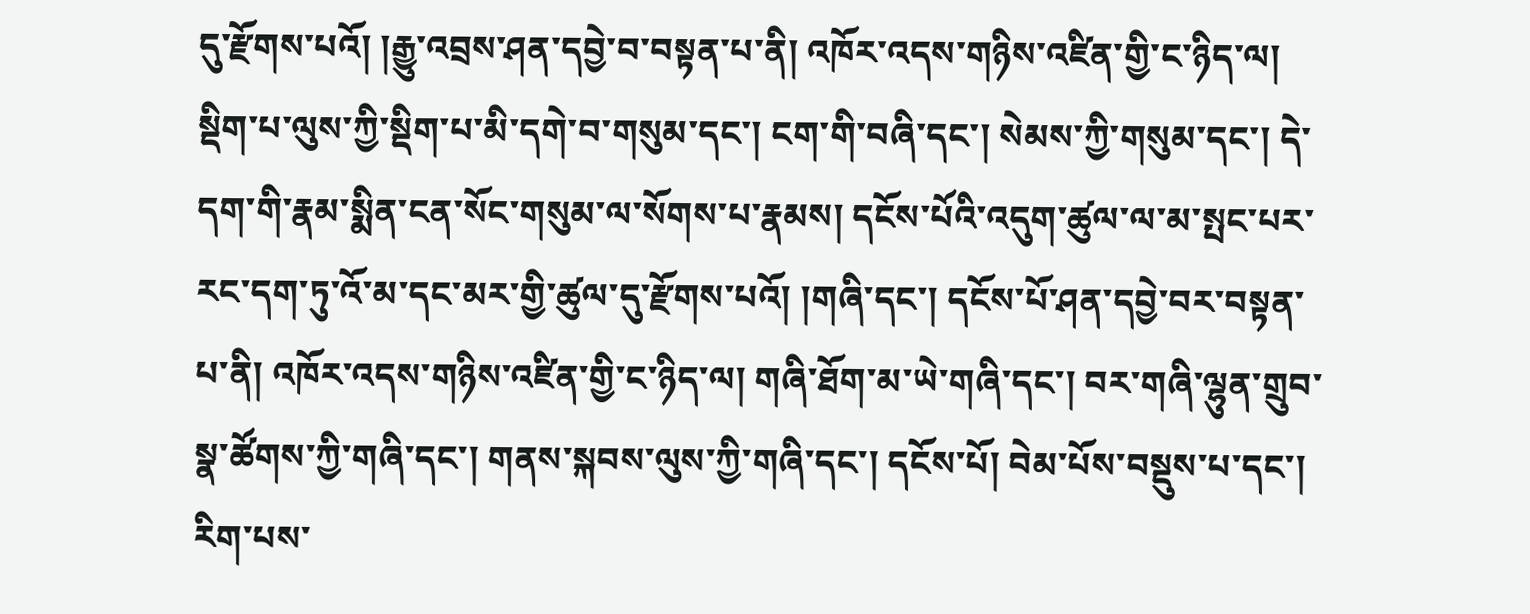དུ་རྫོགས་པའོ། །རྒྱུ་འབྲས་ཤན་དབྱེ་བ་བསྟན་པ་ནི། འཁོར་འདས་གཉིས་འཛིན་གྱི་ང་ཉིད་ལ། སྡིག་པ་ལུས་ཀྱི་སྡིག་པ་མི་དགེ་བ་གསུམ་དང་། ངག་གི་བཞི་དང་། སེམས་ཀྱི་གསུམ་དང་། དེ་དག་གི་རྣམ་སྨིན་ངན་སོང་གསུམ་ལ་སོགས་པ་རྣམས། དངོས་པོའི་འདུག་ཚུལ་ལ་མ་སྤང་པར་རང་དག་ཏུ་འོ་མ་དང་མར་གྱི་ཚུལ་དུ་རྫོགས་པའོ། །གཞི་དང་། དངོས་པོ་ཤན་དབྱེ་བར་བསྟན་པ་ནི། འཁོར་འདས་གཉིས་འཛིན་གྱི་ང་ཉིད་ལ། གཞི་ཐོག་མ་ཡེ་གཞི་དང་། བར་གཞི་ལྷུན་གྲུབ་སྣ་ཚོགས་ཀྱི་གཞི་དང་། གནས་སྐབས་ལུས་ཀྱི་གཞི་དང་། དངོས་པོ། བེམ་པོས་བསྡུས་པ་དང་། རིག་པས་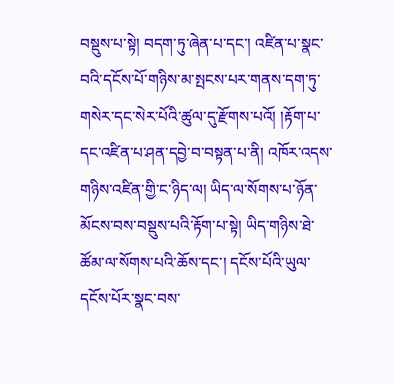བསྡུས་པ་སྟེ། བདག་ཏུ་ཞེན་པ་དང་། འཛིན་པ་སྣང་བའི་དངོས་པོ་གཉིས་མ་སྤངས་པར་གནས་དག་ཏུ་གསེར་དང་སེར་པོའི་ཚུལ་དུ་རྫོགས་པའོ། །རྟོག་པ་དང་འཛིན་པ་ཤན་དབྱེ་བ་བསྟན་པ་ནི། འཁོར་འདས་གཉིས་འཛིན་གྱི་ང་ཉིད་ལ། ཡིད་ལ་སོགས་པ་ཉོན་མོངས་བས་བསྡུས་པའི་རྟོག་པ་སྟེ། ཡིད་གཉིས་ཐེ་ཚོམ་ལ་སོགས་པའི་ཆོས་དང་། དངོས་པོའི་ཡུལ་དངོས་པོར་སྣང་བས་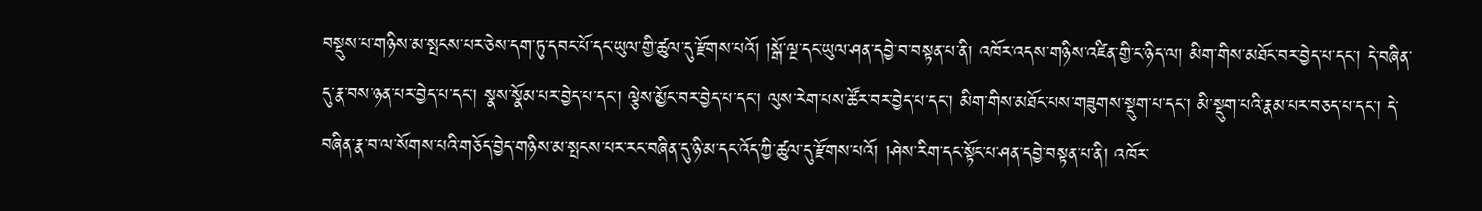བསྡུས་པ་གཉིས་མ་སྤངས་པར་ཅེས་དག་ཏུ་དབང་པོ་དང་ཡུལ་གྱི་ཚུལ་དུ་རྫོགས་པའོ། །སྒོ་ལྔ་དང་ཡུལ་ཤན་དབྱེ་བ་བསྟན་པ་ནི། འཁོར་འདས་གཉིས་འཛིན་གྱི་ང་ཉིད་ལ། མིག་གིས་མཐོང་བར་བྱེད་པ་དང་། དེ་བཞིན་དུ་རྣ་བས་ཉན་པར་བྱེད་པ་དང་། སྣས་སྣོམ་པར་བྱེད་པ་དང་། ལྕེས་མྱོང་བར་བྱེད་པ་དང་། ལུས་རེག་པས་ཚོར་བར་བྱེད་པ་དང་། མིག་གིས་མཐོང་པས་གཟུགས་སྡུག་པ་དང་། མི་སྡུག་པའི་རྣམ་པར་བཅད་པ་དང་། དེ་བཞིན་རྣ་བ་ལ་སོགས་པའི་གཅོད་བྱེད་གཉིས་མ་སྤངས་པར་རང་བཞིན་དུ་ཉི་མ་དང་འོད་ཀྱི་ཚུལ་དུ་རྫོགས་པའོ། །ཤེས་རིག་དང་སྟོང་པ་ཤན་དབྱེ་བསྟན་པ་ནི། འཁོར་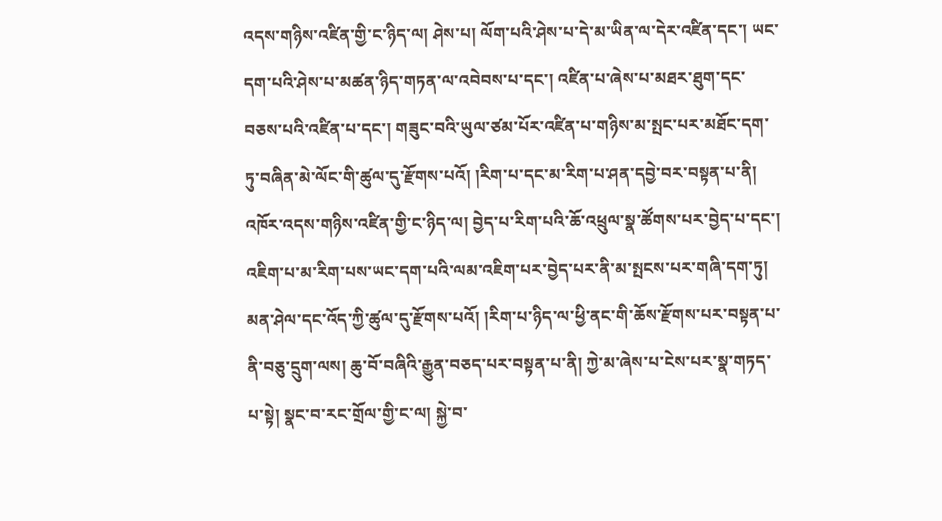འདས་གཉིས་འཛིན་གྱི་ང་ཉིད་ལ། ཤེས་པ། ལོག་པའི་ཤེས་པ་དེ་མ་ཡིན་ལ་དེར་འཛིན་དང་། ཡང་དག་པའི་ཤེས་པ་མཚན་ཉིད་གཏན་ལ་འབེབས་པ་དང་། འཛིན་པ་ཞེས་པ་མཐར་ཐུག་དང་བཅས་པའི་འཛིན་པ་དང་། གཟུང་བའི་ཡུལ་ཙམ་པོར་འཛིན་པ་གཉིས་མ་སྤང་པར་མཐོང་དག་ཏུ་བཞིན་མེ་ལོང་གི་ཚུལ་དུ་རྫོགས་པའོ། །རིག་པ་དང་མ་རིག་པ་ཤན་དབྱེ་བར་བསྟན་པ་ནི། འཁོར་འདས་གཉིས་འཛིན་གྱི་ང་ཉིད་ལ། བྱེད་པ་རིག་པའི་ཆོ་འཕྲུལ་སྣ་ཚོགས་པར་བྱེད་པ་དང་། འཇིག་པ་མ་རིག་པས་ཡང་དག་པའི་ལམ་འཇིག་པར་བྱེད་པར་ནི་མ་སྤངས་པར་གཞི་དག་ཏུ། མན་ཤེལ་དང་འོད་ཀྱི་ཚུལ་དུ་རྫོགས་པའོ། །རིག་པ་ཉིད་ལ་ཕྱི་ནང་གི་ཆོས་རྫོགས་པར་བསྟན་པ་ནི་བཅུ་དྲུག་ལས། ཆུ་བོ་བཞིའི་རྒྱུན་བཅད་པར་བསྟན་པ་ནི། ཀྱེ་མ་ཞེས་པ་ངེས་པར་སྣ་གཏད་པ་སྟེ། སྣང་བ་རང་གྲོལ་གྱི་ང་ལ། སྐྱེ་བ་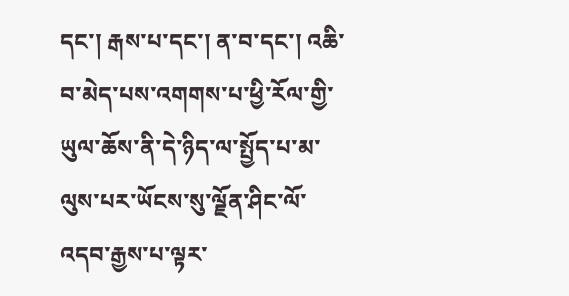དང་། རྒས་པ་དང་། ན་བ་དང་། འཆི་བ་མེད་པས་འགགས་པ་ཕྱི་རོལ་གྱི་ཡུལ་ཆོས་ནི་དེ་ཉིད་ལ་སྤྱོད་པ་མ་ལུས་པར་ཡོངས་སུ་ལྗོན་ཤིང་ལོ་འདབ་རྒྱས་པ་ལྟར་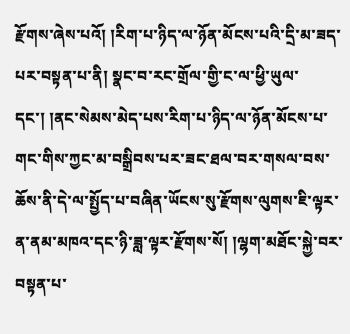རྫོགས་ཞེས་པའོ། །རིག་པ་ཉིད་ལ་ཉོན་མོངས་པའི་དྲི་མ་ཟད་པར་བསྟན་པ་ནི། སྣང་བ་རང་གྲོལ་གྱི་ང་ལ་ཕྱི་ཡུལ་དང་། །ནང་སེམས་མེད་པས་རིག་པ་ཉིད་ལ་ཉོན་མོངས་པ་གང་གིས་ཀྱང་མ་བསྒྲིབས་པར་ཟང་ཐལ་བར་གསལ་བས་ཆོས་ནི་དེ་ལ་སྤྱོད་པ་བཞིན་ཡོངས་སུ་རྫོགས་ལུགས་ཇི་ལྟར་ན་ནམ་མཁའ་དང་ཉི་ཟླ་ལྟར་རྫོགས་སོ། །ལྷག་མཐོང་སྐྱེ་བར་བསྟན་པ་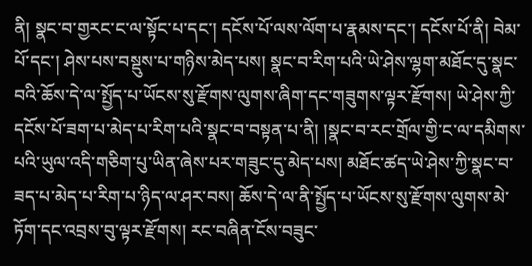ནི། སྣང་བ་གྱརང་ང་ལ་སྟོང་པ་དང་། དངོས་པོ་ལས་ལོག་པ་རྣམས་དང་། དངོས་པོ་ནི། བེམ་པོ་དང་། ཤེས་པས་བསྡུས་པ་གཉིས་མེད་པས། སྣང་བ་རིག་པའི་ཡེ་ཤེས་ལྷག་མཐོང་དུ་སྣང་བའི་ཆོས་དེ་ལ་སྤྱོད་པ་ཡོངས་སུ་རྫོགས་ལུགས་ཞིག་དང་གཟུགས་ལྟར་རྫོགས། ཡེ་ཤེས་ཀྱི་དངོས་པོ་ཟག་པ་མེད་པ་རིག་པའི་སྣང་བ་བསྟན་པ་ནི། །སྣང་བ་རང་གྲོལ་གྱི་ང་ལ་དམིགས་པའི་ཡུལ་འདི་གཅིག་པུ་ཡིན་ཞེས་པར་གཟུང་དུ་མེད་པས། མཐོང་ཚད་ཡེ་ཤེས་ཀྱི་སྣང་བ་ཟད་པ་མེད་པ་རིག་པ་ཉིད་ལ་ཤར་བས། ཆོས་དེ་ལ་ནི་སྤྱོད་པ་ཡོངས་སུ་རྫོགས་ལུགས་མེ་ཏོག་དང་འབྲས་བུ་ལྟར་རྫོགས། རང་བཞིན་ངོས་བཟུང་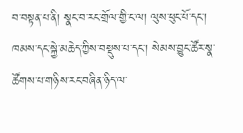བ་བསྟན་པ་ནི། སྣང་བ་རང་གྲོལ་གྱི་ང་ལ། ལུས་ཕུང་པོ་དང་། ཁམས་དང་སྐྱེ་མཆེད་ཀྱིས་བསྡུས་པ་དང་། སེམས་བྱུང་ཚོར་སྣ་ཚོགས་པ་གཉིས་རང་བཞིན་ཉིད་ལ་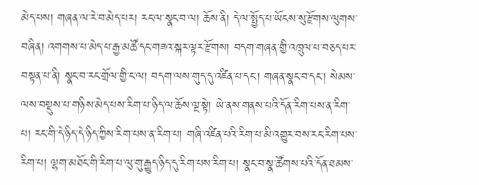མེད་པས། གཞན་ལ་རེ་བ་མེད་པར། རང་ལ་སྣང་བ་ལ། ཆོས་ནི། དེ་ལ་སྤྱོད་པ་ཡོངས་སུ་རྫོགས་ལུགས་བཞིན། འགགས་པ་མེད་པ་རྒྱ་མཚོ་དང་གཟའ་སྐར་ལྟར་རྫོགས། བདག་གཞན་གྱི་འཁྲུལ་པ་བཅད་པར་བསྟན་པ་ནི། སྣང་བ་རང་གྲོལ་གྱི་ང་ལ། བདག་ལས་གུད་དུ་འཛིན་པ་དང་། གཞན་སྣང་བ་དང་། སེམས་ལས་བསྡུས་པ་གཉིས་མེད་པས་རིག་པ་ཉིད་ལ་ཆོས་ལྔ་སྟེ། ཡེ་ནས་གནས་པའི་དོན་རིག་པས་ན་རིག་པ། རང་གི་དེ་ཉིད་དེ་ཉིད་ཀྱིས་རིག་པས་ན་རིག་པ། གཞི་འཛིན་པའི་རིག་པ་མི་འགྱུར་བས་རང་རིག་པས་རིག་པ། ལྷག་མཐོང་གི་རིག་པ་ལུ་གུ་རྒྱུད་ཉིད་དུ་རིག་པས་རིག་པ། སྣང་བ་སྣ་ཚོགས་པའི་དོན་ཐམས་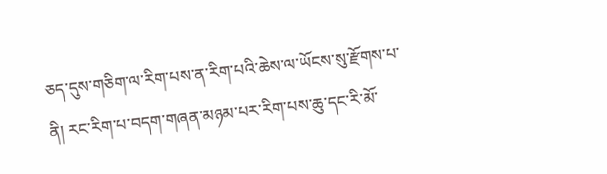ཅད་དུས་གཅིག་ལ་རིག་པས་ན་རིག་པའི་ཆེས་ལ་ཡོངས་སུ་རྫོགས་པ་ནི། རང་རིག་པ་བདག་གཞན་མཉམ་པར་རིག་པས་ཆུ་དང་རི་མོ་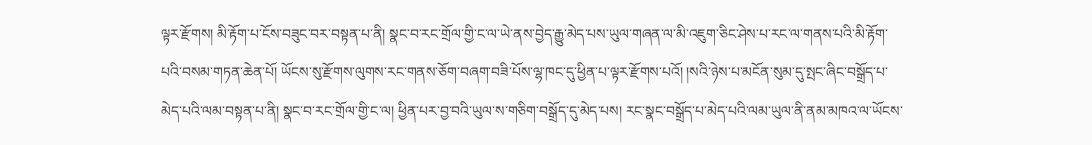ལྟར་རྫོགས། མི་རྟོག་པ་ངོས་བཟུང་བར་བསྟན་པ་ནི། སྣང་བ་རང་གྲོལ་གྱི་ང་ལ་ཡེ་ནས་བྱེད་རྒྱུ་མེད་པས་ཡུལ་གཞན་ལ་མི་འཇུག་ཅིང་ཤེས་པ་རང་ལ་གནས་པའི་མི་རྟོག་པའི་བསམ་གཏན་ཆེན་པོ། ཡོངས་སུ་རྫོགས་ལུགས་རང་གནས་ཅོག་བཞག་བཟི་པོས་ལྷ་ཁང་དུ་ཕྱིན་པ་ལྟར་རྫོགས་པའོ། །སའི་ཉེས་པ་མངོན་སུམ་དུ་སྤང་ཞིང་བསྒྲོད་པ་མེད་པའི་ལམ་བསྟན་པ་ནི། སྣང་བ་རང་གྲོལ་གྱི་ང་ལ། ཕྱིན་པར་བྱ་བའི་ཡུལ་ས་གཅིག་བསྒྲོད་དུ་མེད་པས། རང་སྣང་བསྒྲོད་པ་མེད་པའི་ལམ་ཡུལ་ནི་ནམ་མཁའ་ལ་ཡོངས་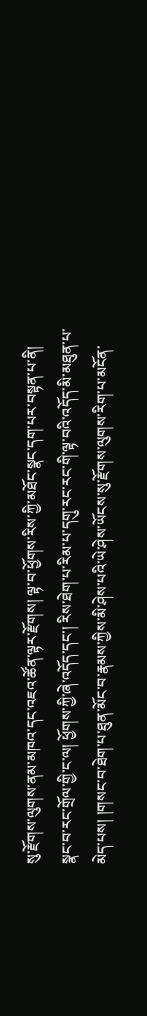སུ་རྫོགས་ལུགས་ནམ་མཁའ་དང་འཇའ་ཚོན་ལྟར་རྫོགས། ལྟ་བ་ཕྱོགས་རིས་ཀྱི་མཐོང་སྣང་དག་པར་བསྟན་པ་ནི། སྣང་བ་རང་གྲོལ་གྱི་ང་ལ། ཕྱོགས་ཀྱི་ཞེ་འདོད་དང་། རིས་ཐེག་པ་རིམ་པ་དགུ་རང་རང་གི་ལྟ་བའི་འདོད་མི་མཐུན་པ་མེད་པས། །གསང་བ་ཐེག་པ་ཐུན་མོང་བ་རྣམས་ཀྱིས་མི་ཤེས་པའི་ཡེ་ཤེས་ཡོངས་སུ་རྫོགས་ལུགས་རིག་པ་མངོན་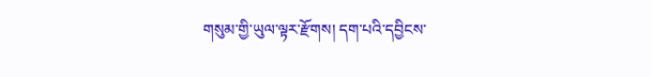གསུམ་གྱི་ཡུལ་ལྟར་རྫོགས། དག་པའི་དབྱིངས་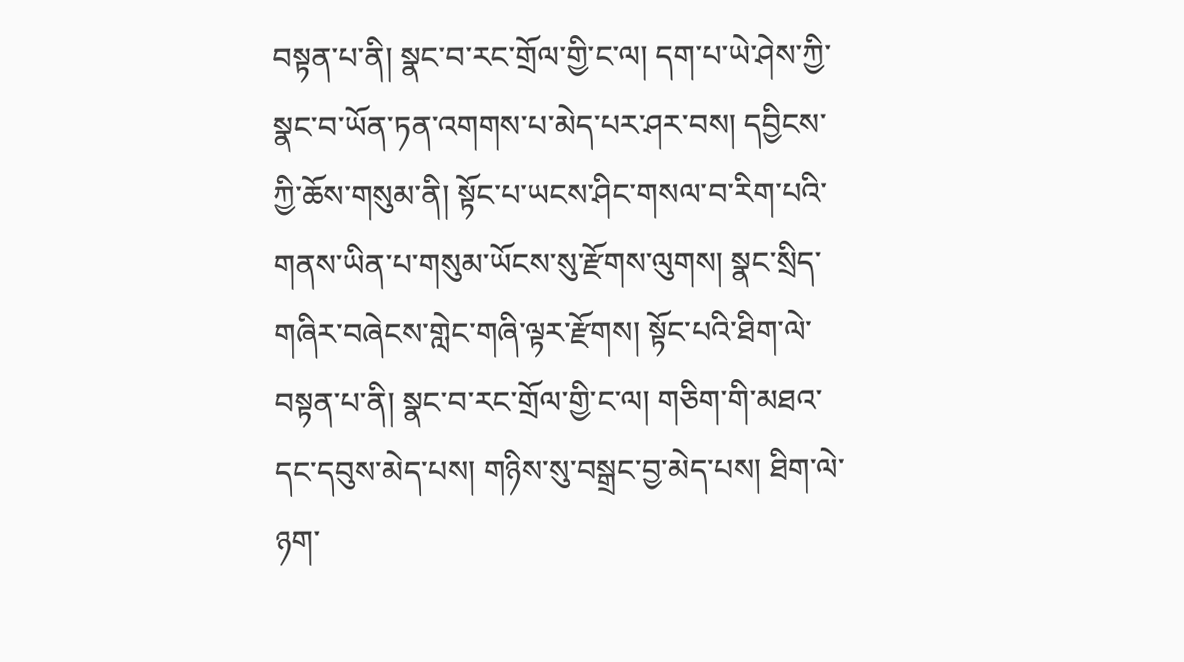བསྟན་པ་ནི། སྣང་བ་རང་གྲོལ་གྱི་ང་ལ། དག་པ་ཡེ་ཤེས་ཀྱི་སྣང་བ་ཡོན་ཏན་འགགས་པ་མེད་པར་ཤར་བས། དབྱིངས་ཀྱི་ཆོས་གསུམ་ནི། སྟོང་པ་ཡངས་ཤིང་གསལ་བ་རིག་པའི་གནས་ཡིན་པ་གསུམ་ཡོངས་སུ་རྫོགས་ལུགས། སྣང་སྲིད་གཞིར་བཞེངས་གླེང་གཞི་ལྟར་རྫོགས། སྟོང་པའི་ཐིག་ལེ་བསྟན་པ་ནི། སྣང་བ་རང་གྲོལ་གྱི་ང་ལ། གཅིག་གི་མཐའ་དང་དབུས་མེད་པས། གཉིས་སུ་བསྒྲང་བྱ་མེད་པས། ཐིག་ལེ་ཉག་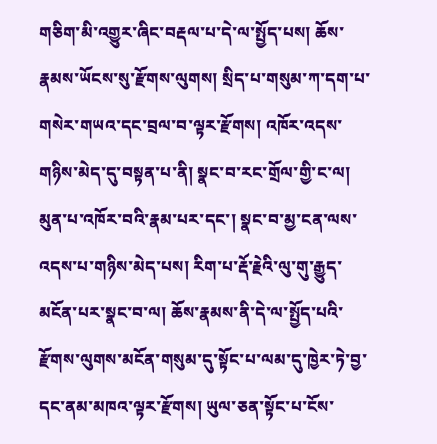གཅིག་མི་འགྱུར་ཞིང་བརྡལ་པ་དེ་ལ་སྤྱོད་པས། ཆོས་རྣམས་ཡོངས་སུ་རྫོགས་ལུགས། སྲིད་པ་གསུམ་ཀ་དག་པ་གསེར་གཡའ་དང་བྲལ་བ་ལྟར་རྫོགས། འཁོར་འདས་གཉིས་མེད་དུ་བསྟན་པ་ནི། སྣང་བ་རང་གྲོལ་གྱི་ང་ལ། མུན་པ་འཁོར་བའི་རྣམ་པར་དང་། སྣང་བ་མྱ་ངན་ལས་འདས་པ་གཉིས་མེད་པས། རིག་པ་རྡོ་རྗེའི་ལུ་གུ་རྒྱུད་མངོན་པར་སྣང་བ་ལ། ཆོས་རྣམས་ནི་དེ་ལ་སྤྱོད་པའི་རྫོགས་ལུགས་མངོན་གསུམ་དུ་སྟོང་པ་ལམ་དུ་ཁྱེར་ཏེ་བྱ་དང་ནམ་མཁའ་ལྟར་རྫོགས། ཡུལ་ཅན་སྟོང་པ་ངོས་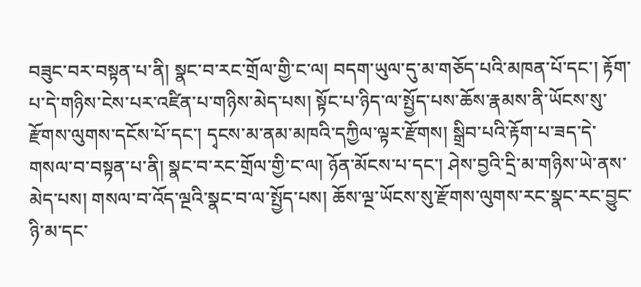བཟུང་བར་བསྟན་པ་ནི། སྣང་བ་རང་གྲོལ་གྱི་ང་ལ། བདག་ཡུལ་དུ་མ་གཅོད་པའི་མཁན་པོ་དང་། རྟོག་པ་དེ་གཉིས་ངེས་པར་འཛིན་པ་གཉིས་མེད་པས། སྟོང་པ་ཉིད་ལ་སྤྱོད་པས་ཆོས་རྣམས་ནི་ཡོངས་སུ་རྫོགས་ལུགས་དངོས་པོ་དང་། དྭངས་མ་ནམ་མཁའི་དཀྱིལ་ལྟར་རྫོགས། སྒྲིབ་པའི་རྟོག་པ་ཟད་དེ་གསལ་བ་བསྟན་པ་ནི། སྣང་བ་རང་གྲོལ་གྱི་ང་ལ། ཉོན་མོངས་པ་དང་། ཤེས་བྱའི་དྲི་མ་གཉིས་ཡེ་ནས་མེད་པས། གསལ་བ་འོད་ལྔའི་སྣང་བ་ལ་སྤྱོད་པས། ཆོས་ལྔ་ཡོངས་སུ་རྫོགས་ལུགས་རང་སྣང་རང་བྱུང་ཉི་མ་དང་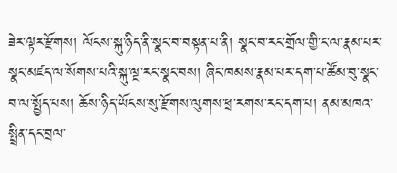ཟེར་ལྟར་རྫོགས། ལོངས་སྐུ་ཉིད་ནི་སྣང་བ་བསྟན་པ་ནི། སྣང་བ་རང་གྲོལ་གྱི་ང་ལ་རྣམ་པར་སྣང་མཛད་ལ་སོགས་པའི་སྐུ་ལྔ་རང་སྣང་བས། ཞིང་ཁམས་རྣམ་པར་དག་པ་ཚོམ་བུ་སྣང་བ་ལ་སྤྱོད་པས། ཆོས་ཉིད་ཡོངས་སུ་རྫོགས་ལུགས་ཕྲ་རགས་རང་དག་པ། ནམ་མཁའ་སྤྲིན་དང་བྲལ་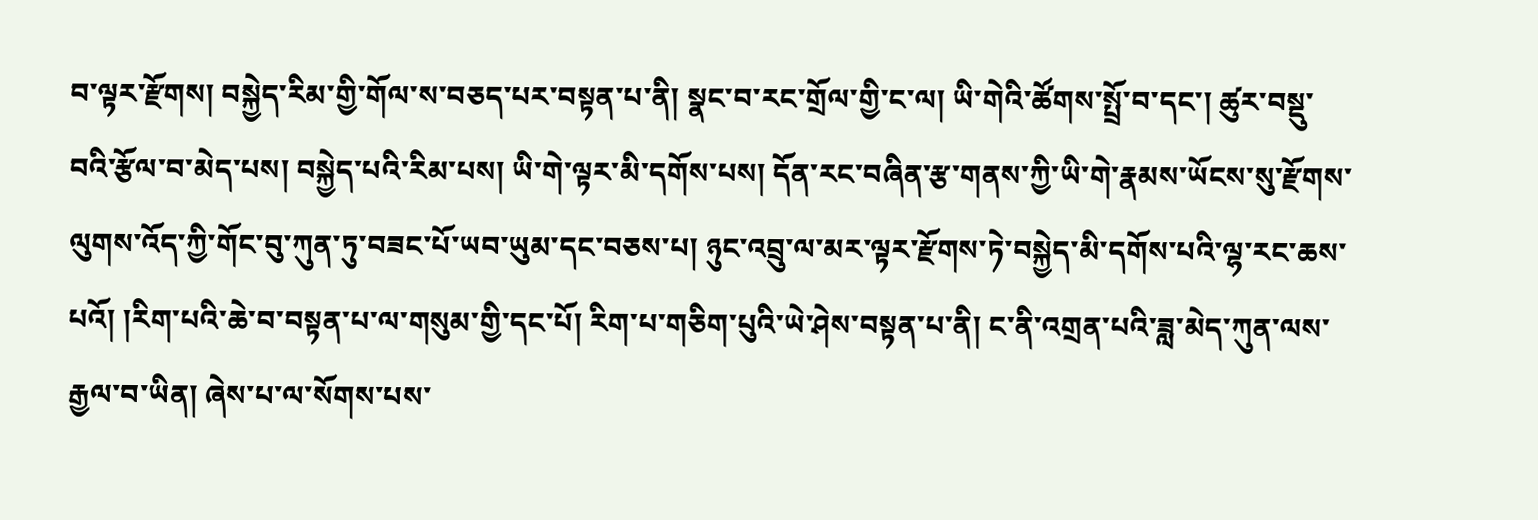བ་ལྟར་རྫོགས། བསྐྱེད་རིམ་གྱི་གོལ་ས་བཅད་པར་བསྟན་པ་ནི། སྣང་བ་རང་གྲོལ་གྱི་ང་ལ། ཡི་གེའི་ཚོགས་སྤྲོ་བ་དང་། ཚུར་བསྡུ་བའི་རྩོལ་བ་མེད་པས། བསྐྱེད་པའི་རིམ་པས། ཡི་གེ་ལྟར་མི་དགོས་པས། དོན་རང་བཞིན་རྩ་གནས་ཀྱི་ཡི་གེ་རྣམས་ཡོངས་སུ་རྫོགས་ལུགས་འོད་ཀྱི་གོང་བུ་ཀུན་ཏུ་བཟང་པོ་ཡབ་ཡུམ་དང་བཅས་པ། ཉུང་འབྲུ་ལ་མར་ལྟར་རྫོགས་ཏེ་བསྐྱེད་མི་དགོས་པའི་ལྷ་རང་ཆས་པའོ། །རིག་པའི་ཆེ་བ་བསྟན་པ་ལ་གསུམ་གྱི་དང་པོ། རིག་པ་གཅིག་པུའི་ཡེ་ཤེས་བསྟན་པ་ནི། ང་ནི་འགྲན་པའི་ཟླ་མེད་ཀུན་ལས་རྒྱལ་བ་ཡིན། ཞེས་པ་ལ་སོགས་པས་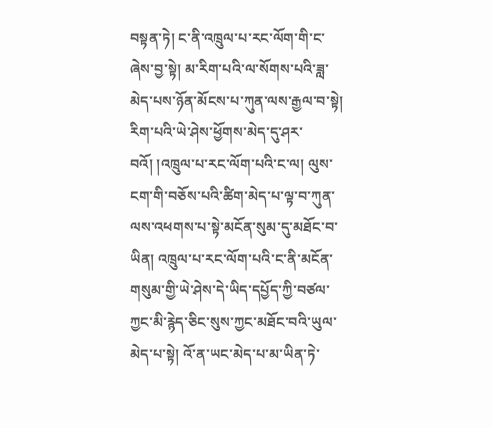བསྟན་ཏེ། ང་ནི་འཁྲུལ་པ་རང་ལོག་གི་ང་ཞེས་བྱ་སྟེ། མ་རིག་པའི་ལ་སོགས་པའི་ཟླ་མེད་པས་ཉོན་མོངས་པ་ཀུན་ལས་རྒྱལ་བ་སྟེ། རིག་པའི་ཡེ་ཤེས་ཕྱོགས་མེད་དུ་ཤར་བའོ། །འཁྲུལ་པ་རང་ལོག་པའི་ང་ལ། ལུས་ངག་གི་བཅོས་པའི་ཚིག་མེད་པ་ལྟ་བ་ཀུན་ལས་འཕགས་པ་སྟེ་མངོན་སུམ་དུ་མཐོང་བ་ཡིན། འཁྲུལ་པ་རང་ལོག་པའི་ང་ནི་མངོན་གསུམ་གྱི་ཡེ་ཤེས་དེ་ཡིད་དཔྱོད་ཀྱི་བཙལ་ཀྱང་མི་རྙེད་ཅིང་སུས་ཀྱང་མཐོང་བའི་ཡུལ་མེད་པ་སྟེ། འོ་ན་ཡང་མེད་པ་མ་ཡིན་ཏེ་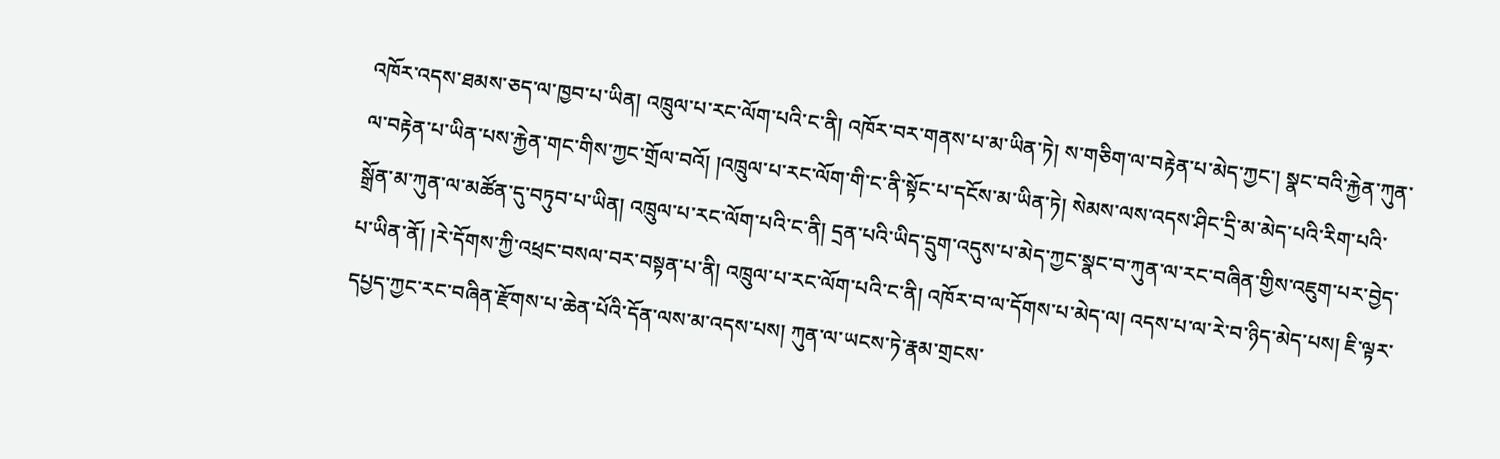འཁོར་འདས་ཐམས་ཅད་ལ་ཁྱབ་པ་ཡིན། འཁྲུལ་པ་རང་ལོག་པའི་ང་ནི། འཁོར་བར་གནས་པ་མ་ཡིན་ཏེ། ས་གཅིག་ལ་བརྟེན་པ་མེད་ཀྱང་། སྣང་བའི་རྐྱེན་ཀུན་ལ་བརྟེན་པ་ཡིན་པས་རྐྱེན་གང་གིས་ཀྱང་གྲོལ་བའོ། །འཁྲུལ་པ་རང་ལོག་གི་ང་ནི་སྟོང་པ་དངོས་མ་ཡིན་ཏེ། སེམས་ལས་འདས་ཤིང་དྲི་མ་མེད་པའི་རིག་པའི་སྒྲོན་མ་ཀུན་ལ་མཚོན་དུ་བཏུབ་པ་ཡིན། འཁྲུལ་པ་རང་ལོག་པའི་ང་ནི། དྲན་པའི་ཡིད་དྲུག་འདུས་པ་མེད་ཀྱང་སྣང་བ་ཀུན་ལ་རང་བཞིན་གྱིས་འཇུག་པར་བྱེད་པ་ཡིན་ནོ། །རེ་དོགས་ཀྱི་འཕྲང་བསལ་བར་བསྟན་པ་ནི། འཁྲུལ་པ་རང་ལོག་པའི་ང་ནི། འཁོར་བ་ལ་དོགས་པ་མེད་ལ། འདས་པ་ལ་རེ་བ་ཉིད་མེད་པས། ཇི་ལྟར་དཔྱད་ཀྱང་རང་བཞིན་རྫོགས་པ་ཆེན་པོའི་དོན་ལས་མ་འདས་པས། ཀུན་ལ་ཡངས་ཏེ་རྣམ་གྲངས་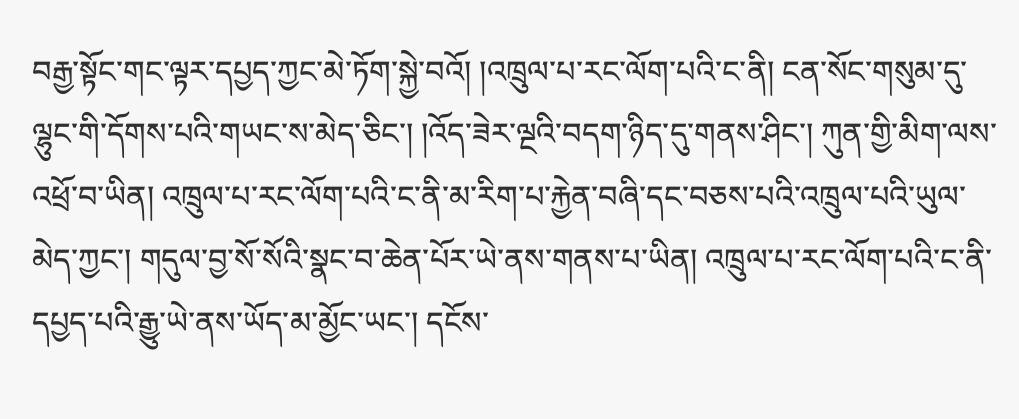བརྒྱ་སྟོང་གང་ལྟར་དཔྱད་ཀྱང་མེ་ཏོག་སྐྱེ་བའོ། །འཁྲུལ་པ་རང་ལོག་པའི་ང་ནི། ངན་སོང་གསུམ་དུ་ལྷུང་གི་དོགས་པའི་གཡང་ས་མེད་ཅིང་། །འོད་ཟེར་ལྔའི་བདག་ཉིད་དུ་གནས་ཤིང་། ཀུན་གྱི་མིག་ལས་འཕྲོ་བ་ཡིན། འཁྲུལ་པ་རང་ལོག་པའི་ང་ནི་མ་རིག་པ་རྐྱེན་བཞི་དང་བཅས་པའི་འཁྲུལ་པའི་ཡུལ་མེད་ཀྱང་། གདུལ་བྱ་སོ་སོའི་སྣང་བ་ཆེན་པོར་ཡེ་ནས་གནས་པ་ཡིན། འཁྲུལ་པ་རང་ལོག་པའི་ང་ནི་དཔྱད་པའི་རྒྱུ་ཡེ་ནས་ཡོད་མ་མྱོང་ཡང་། དངོས་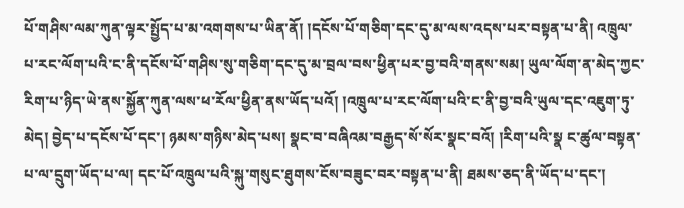པོ་གཤིས་ལམ་ཀུན་ལྟར་སྤྱོད་པ་མ་འགགས་པ་ཡིན་ནོ། །དངོས་པོ་གཅིག་དང་དུ་མ་ལས་འདས་པར་བསྟན་པ་ནི། འཁྲུལ་པ་རང་ལོག་པའི་ང་ནི་དངོས་པོ་གཤིས་སུ་གཅིག་དང་དུ་མ་བྲལ་བས་ཕྱིན་པར་བྱ་བའི་གནས་སམ། ཡུལ་ལོག་ན་མེད་ཀྱང་རིག་པ་ཉིད་ཡེ་ནས་སྐྱོན་ཀུན་ལས་ཕ་རོལ་ཕྱིན་ནས་ཡོད་པའོ། །འཁྲུལ་པ་རང་ལོག་པའི་ང་ནི་བྱ་བའི་ཡུལ་དང་འཇུག་ཏུ་མེད། བྱེད་པ་དངོས་པོ་དང་། ཉམས་གཉིས་མེད་པས། སྣང་བ་བཞིའམ་བརྒྱད་སོ་སོར་སྣང་བའོ། །རིག་པའི་སྣ ང་ཚུལ་བསྟན་པ་ལ་དྲུག་ཡོད་པ་ལ། དང་པོ་འཁྲུལ་པའི་སྐུ་གསུང་ཐུགས་ངོས་བཟུང་བར་བསྟན་པ་ནི། ཐམས་ཅད་ནི་ཡོད་པ་དང་།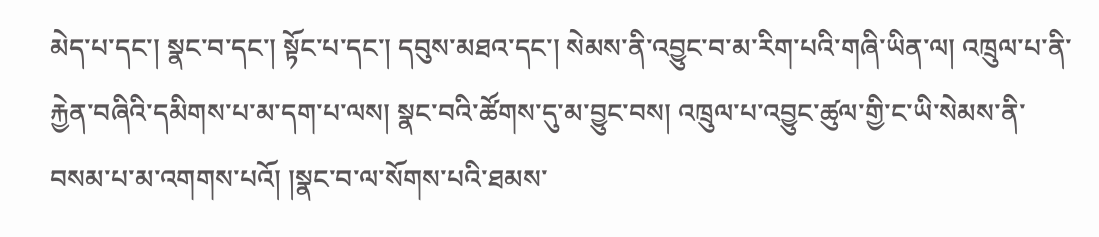མེད་པ་དང་། སྣང་བ་དང་། སྟོང་པ་དང་། དབུས་མཐའ་དང་། སེམས་ནི་འབྱུང་བ་མ་རིག་པའི་གཞི་ཡིན་ལ། འཁྲུལ་པ་ནི་རྐྱེན་བཞིའི་དམིགས་པ་མ་དག་པ་ལས། སྣང་བའི་ཚོགས་དུ་མ་བྱུང་བས། འཁྲུལ་པ་འབྱུང་ཚུལ་གྱི་ང་ཡི་སེམས་ནི་བསམ་པ་མ་འགགས་པའོ། །སྣང་བ་ལ་སོགས་པའི་ཐམས་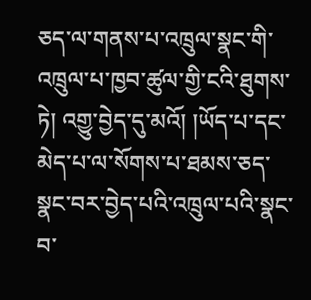ཅད་ལ་གནས་པ་འཁྲུལ་སྣང་གི་འཁྲུལ་པ་ཁྱབ་ཚུལ་གྱི་ངའི་ཐུགས་ཏེ། འགྱུ་བྱེད་དུ་མའོ། །ཡོད་པ་དང་མེད་པ་ལ་སོགས་པ་ཐམས་ཅད་སྣང་བར་བྱེད་པའི་འཁྲུལ་པའི་སྣང་བ་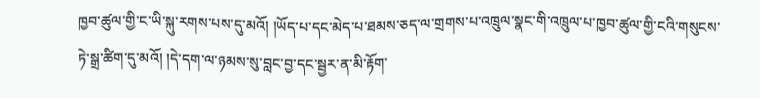ཁྱབ་ཚུལ་གྱི་ང་ཡི་སྐུ་རགས་པས་དུ་མའོ། །ཡོད་པ་དང་མེད་པ་ཐམས་ཅད་ལ་གྲགས་པ་འཁྲུལ་སྣང་གི་འཁྲུལ་པ་ཁྱབ་ཚུལ་གྱི་ངའི་གསུངས་ཏེ་སྒྲ་ཚིག་དུ་མའོ། །དེ་དག་ལ་ཉམས་སུ་བླང་བྱ་དང་སྦྱར་ན་མི་རྟོག་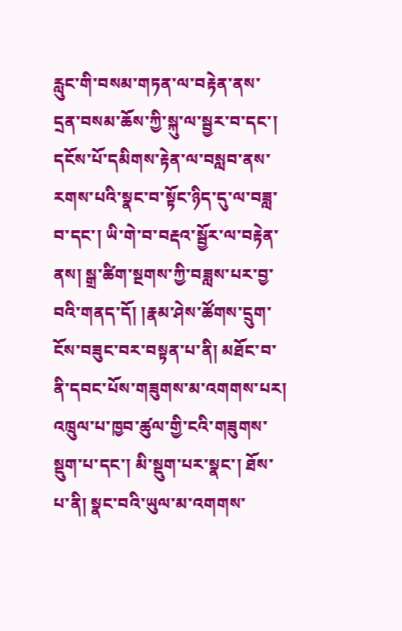རླུང་གི་བསམ་གཏན་ལ་བརྟེན་ནས་དྲན་བསམ་ཆོས་ཀྱི་སྐུ་ལ་སྦྱར་བ་དང་། དངོས་པོ་དམིགས་རྟེན་ལ་བསླབ་ནས་རགས་པའི་སྣང་བ་སྟོང་ཉིད་དུ་ལ་བཟླ་བ་དང་། ཡི་གེ་བ་བརྡའ་སྦྱོར་ལ་བརྟེན་ནས། སྒྲ་ཚིག་སྔགས་ཀྱི་བཟླས་པར་བྱ་བའི་གནད་དོ། །རྣམ་ཤེས་ཚོགས་དྲུག་ངོས་བཟུང་བར་བསྟན་པ་ནི། མཐོང་བ་ནི་དབང་པོས་གཟུགས་མ་འགགས་པར། འཁྲུལ་པ་ཁྱབ་ཚུལ་གྱི་ངའི་གཟུགས་སྡུག་པ་དང་། མི་སྡུག་པར་སྣང་། ཐོས་པ་ནི། སྣང་བའི་ཡུལ་མ་འགགས་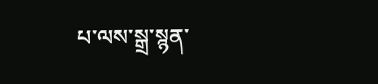པ་ལས་སྒྲ་སྙན་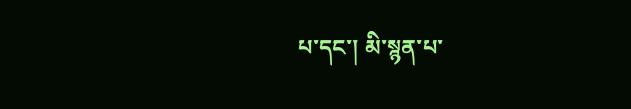པ་དང་། མི་སྙན་པ་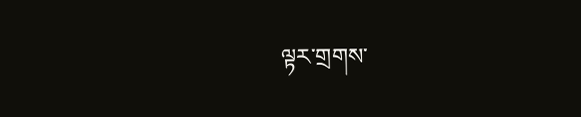ལྟར་གྲགས་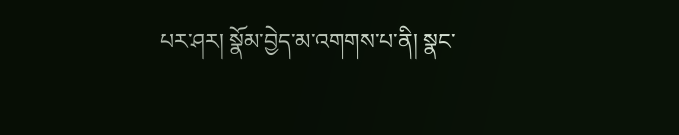པར་ཤར། སྣོམ་བྱེད་མ་འགགས་པ་ནི། སྣང་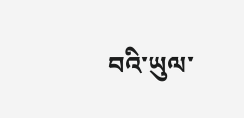བའི་ཡུལ་